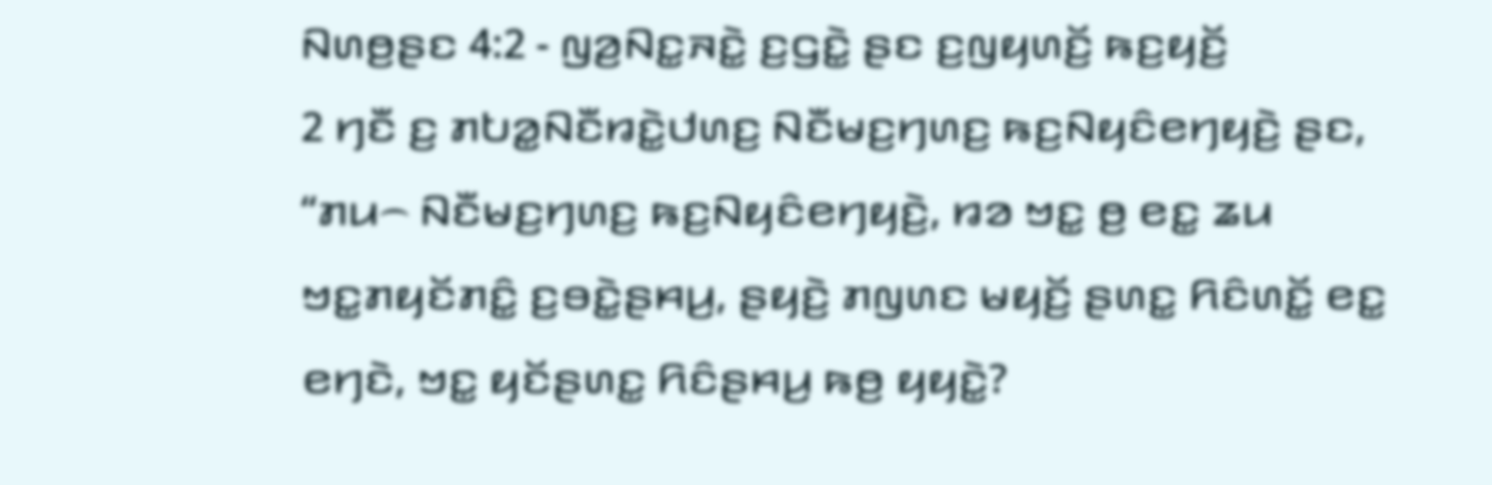ꤡꤛꤥ꤬ꤔꤢ 4:2 - ꤜꤤ꤬ꤡꤢ꤭ꤏꤢꤧ꤭ ꤢ꤬ꤞꤢꤧ꤭ ꤔꤢ ꤢ꤬ꤜꤟꤛꤢꤩ꤬ ꤒꤢ꤬ꤟꤢꤩ꤬
2 ꤚꤢꤪ ꤢ꤬ ꤊꤝꤤ꤭ꤡꤢꤪꤙꤢꤧ꤭ꤓꤛꤢ꤬ ꤡꤢꤪꤗꤢ꤬ꤚꤛꤢ꤬ ꤒꤢ꤬ꤡꤟꤢꤨꤕꤚꤟꤢꤧ꤬ ꤔꤢ, “ꤊꤣ꤮ ꤡꤢꤪꤗꤢ꤬ꤚꤛꤢ꤬ ꤒꤢ꤬ꤡꤟꤢꤨꤕꤚꤟꤢꤧ꤬, ꤙꤤ ꤠꤢ꤭ ꤥ꤬ ꤕꤢ꤭ ꤘꤣ ꤠꤢ꤭ꤊꤟꤢꤩꤊꤢꤨ꤭ ꤢ꤬ꤋꤢꤧ꤭ꤔꤌꤣ꤬, ꤔꤟꤢꤧ꤬ ꤊꤜꤛꤢ ꤗꤟꤢꤩ꤬ ꤔꤛꤢ꤭ ꤖꤢꤨꤛꤢꤩ꤭ ꤕꤢ꤭ ꤕꤚꤢꤧ, ꤠꤢ꤭ ꤟꤢꤩꤔꤛꤢ꤭ ꤖꤢꤨꤔꤌꤣ꤬ ꤒꤥ꤬ ꤟꤟꤢꤧ꤭?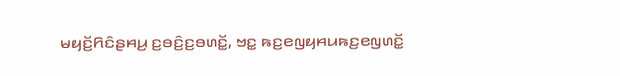ꤗꤟꤢꤩ꤬ꤖꤢꤨꤔꤌꤣ꤬ ꤢ꤬ꤋꤢꤨ꤬ꤢ꤬ꤋꤛꤢꤩ꤭, ꤠꤢ꤭ ꤒꤢ꤬ꤕꤜꤟꤌꤣꤒꤢ꤬ꤕꤜꤛꤢꤩ꤭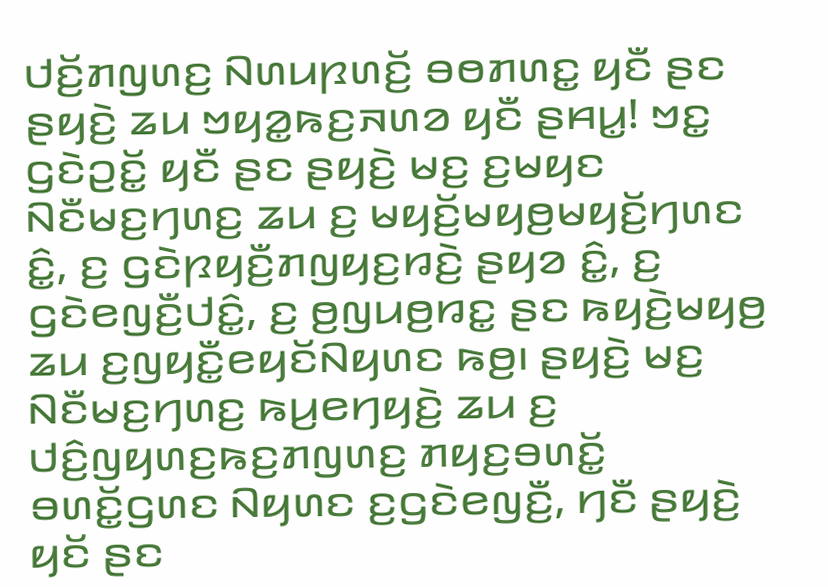ꤓꤢꤩ꤬ꤊꤜꤛꤢ꤬ ꤡꤛꤣꤐꤛꤢꤩ꤬ ꤋꤥꤊꤛꤢ꤭ ꤟꤢꤪ ꤔꤢ ꤔꤟꤢꤧ꤬ ꤘꤣ ꤠꤟꤤ꤭ꤒꤢ꤬ꤏꤛꤤ ꤟꤢꤪ ꤔꤌꤣ꤭! ꤠꤢ꤭ ꤞꤢꤧꤑꤢꤩ꤭ ꤟꤢꤪ ꤔꤢ ꤔꤟꤢꤧ꤬ ꤗꤢ꤬ ꤢ꤬ꤗꤟꤢ ꤡꤢꤪꤗꤢ꤬ꤚꤛꤢ꤬ ꤘꤣ ꤢ꤬ ꤗꤟꤢꤩ꤬ꤗꤟꤥ꤬ꤗꤟꤢꤩ꤬ꤚꤛꤢ ꤢꤨ꤭, ꤢ꤬ ꤞꤢꤧꤐꤟꤢꤪ꤬ꤊꤜꤟꤢ꤬ꤙꤢꤧ꤬ ꤔꤟꤤ ꤢꤨ꤭, ꤢ꤬ ꤞꤢꤧꤕꤜꤢꤪ꤬ꤓꤢꤨ꤭, ꤢ꤬ ꤥ꤬ꤜꤣꤥ꤬ꤙꤢ꤭ ꤔꤢ ꤒꤟꤢꤧ꤬ꤗꤟꤥ꤬ ꤘꤣ ꤢ꤬ꤜꤟꤢꤪ꤭ꤕꤟꤢꤩꤡꤟꤛꤢ ꤒꤥ꤬꤯ ꤔꤟꤢꤧ꤬ ꤗꤢ꤬ ꤡꤢꤪꤗꤢ꤬ꤚꤛꤢ꤬ ꤒꤣ꤬ꤕꤚꤟꤢꤧ꤬ ꤘꤣ ꤢ꤬ ꤓꤢꤨ꤬ꤜꤟꤛꤢ꤬ꤒꤢ꤬ꤊꤜꤛꤢ꤬ ꤊꤟꤢ꤬ꤋꤛꤢꤩ꤭ ꤋꤛꤢꤩ꤭ꤞꤛꤢ ꤡꤟꤛꤢ ꤢ꤬ꤞꤢꤧꤕꤜꤢꤪ꤬, ꤚꤢꤪ ꤔꤟꤢꤧ꤬ ꤟꤢꤩ ꤔꤢ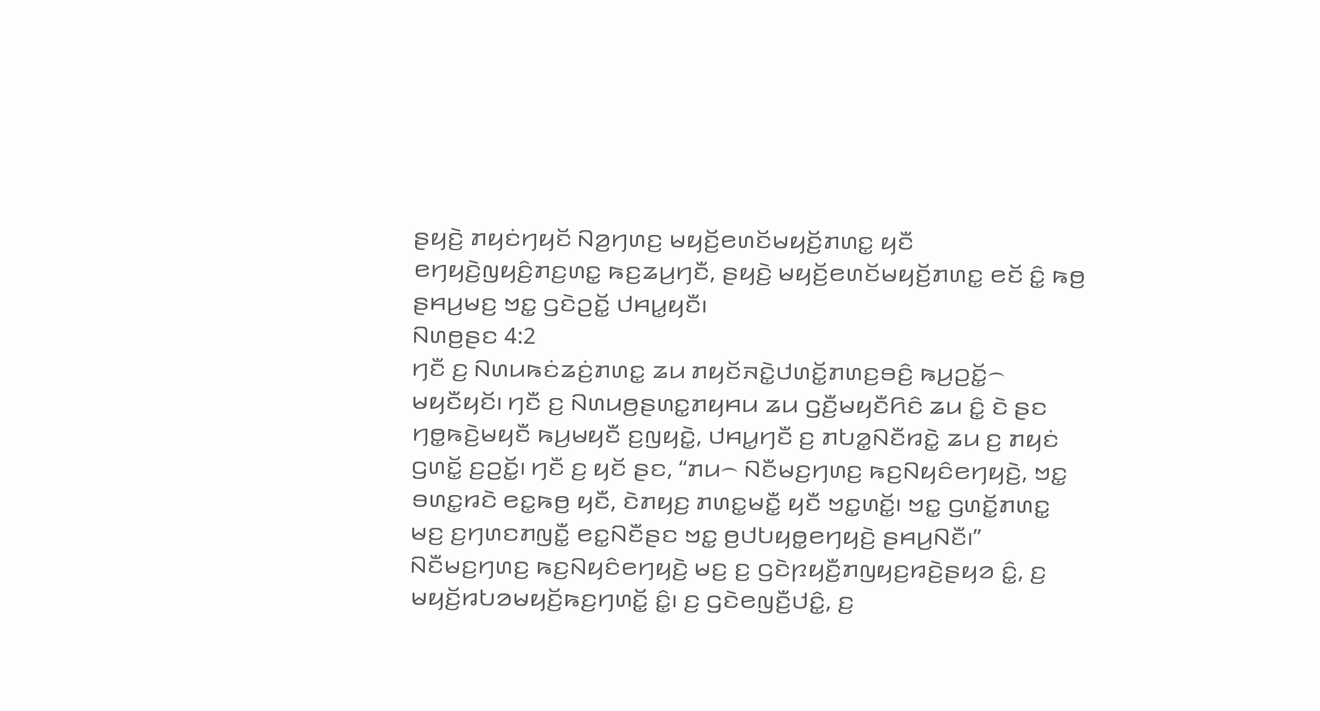ꤔꤟꤢꤧ꤬ ꤊꤟꤢꤦꤚꤟꤢꤩ ꤡꤤ꤬ꤚꤛꤢ꤬ ꤗꤟꤢꤩ꤬ꤕꤛꤢꤩꤗꤟꤢꤩ꤬ꤊꤛꤢ꤭ ꤟꤢꤪ ꤕꤚꤟꤢꤧ꤬ꤜꤟꤢꤨ꤬ꤊꤢ꤬ꤛꤢ꤭ ꤒꤢ꤬ꤘꤣ꤬ꤚꤢꤪ, ꤔꤟꤢꤧ꤬ ꤗꤟꤢꤩ꤬ꤕꤛꤢꤩꤗꤟꤢꤩ꤬ꤊꤛꤢ꤭ ꤕꤢꤩ ꤢꤨ꤭ ꤒꤥ꤬ ꤔꤌꤣ꤬ꤗꤢ꤬ ꤠꤢ꤭ ꤞꤢꤧꤑꤢꤩ꤭ ꤓꤌꤣ꤭ꤟꤢꤪ꤯
ꤡꤛꤥ꤬ꤔꤢ 4:2
ꤚꤢꤪ ꤢ꤬ ꤡꤛꤣꤒꤢꤦꤘꤢꤦ꤬ꤊꤛꤢ꤭ ꤘꤣ ꤊꤟꤢꤩꤏꤢꤧ꤭ꤓꤛꤢꤩ꤭ꤊꤛꤢ꤬ꤋꤢꤨ꤬ ꤒꤣ꤬ꤑꤢꤩ꤭꤮ ꤗꤟꤢꤪꤟꤢꤩ꤯ ꤚꤢꤪ ꤢ꤬ ꤡꤛꤣꤥ꤬ꤔꤛꤢ꤭ꤊꤟꤌꤣ ꤘꤣ ꤞꤢꤪ꤬ꤗꤟꤢꤪꤖꤢꤨ ꤘꤣ ꤢꤨ꤭ ꤢꤧ ꤔꤢ ꤚꤥ꤭ꤒꤢꤧ꤬ꤗꤟꤢꤪ ꤒꤣ꤬ꤗꤟꤢꤪ ꤢ꤬ꤜꤟꤢꤧ꤭, ꤓꤌꤣ꤭ꤚꤢꤪ ꤢ꤬ ꤊꤝꤤ꤭ꤡꤢꤪꤙꤢꤧ꤭ ꤘꤣ ꤢ꤬ ꤊꤟꤢꤦ ꤞꤛꤢꤩ꤭ ꤢ꤬ꤑꤢꤩ꤭꤯ ꤚꤢꤪ ꤢ꤬ ꤟꤢꤩ ꤔꤢ, “ꤊꤣ꤮ ꤡꤢꤪꤗꤢ꤬ꤚꤛꤢ꤬ ꤒꤢ꤬ꤡꤟꤢꤨꤕꤚꤟꤢꤧ꤬, ꤠꤢ꤭ ꤋꤛꤢ꤭ꤙꤢꤧ ꤕꤢ꤭ꤒꤥ꤬ ꤟꤢꤪ, ꤢꤧꤊꤟꤢ꤬ ꤊꤛꤢ꤭ꤗꤢꤪ꤭ ꤟꤢꤪ ꤠꤢ꤭ꤛꤢꤩ꤭꤯ ꤠꤢ꤭ ꤞꤛꤢꤩ꤭ꤊꤛꤢ꤭ ꤗꤢ꤬ ꤢ꤬ꤚꤛꤢꤊꤜꤢꤪ꤭ ꤕꤢ꤭ꤡꤢꤪꤔꤢ ꤠꤢ꤭ ꤥ꤬ꤓꤝꤟꤥ꤭ꤕꤚꤟꤢꤧ꤬ ꤔꤌꤣ꤬ꤡꤢꤪ꤯”
ꤡꤢꤪꤗꤢ꤬ꤚꤛꤢ꤬ ꤒꤢ꤬ꤡꤟꤢꤨꤕꤚꤟꤢꤧ꤬ ꤗꤢ꤬ ꤢ꤬ ꤞꤢꤧꤐꤟꤢꤪ꤬ꤊꤜꤟꤢ꤬ꤙꤢꤧ꤬ꤔꤟꤤ ꤢꤨ꤭, ꤢ꤬ ꤗꤟꤢꤩ꤬ꤙꤝꤤꤗꤟꤢꤩ꤬ꤒꤢ꤬ꤚꤛꤢꤩ꤭ ꤢꤨ꤭꤯ ꤢ꤬ ꤞꤢꤧꤕꤜꤢꤪ꤬ꤓꤢꤨ꤭, ꤢ꤬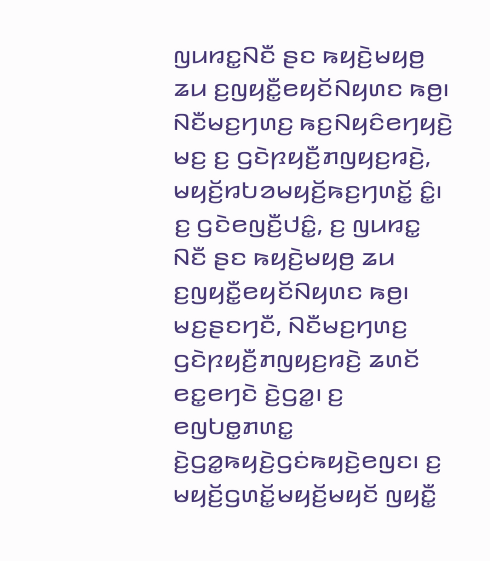ꤜꤣꤙꤢ꤭ꤡꤢꤪ ꤔꤢ ꤒꤟꤢꤧ꤬ꤗꤟꤥ꤬ ꤘꤣ ꤢ꤬ꤜꤟꤢꤪ꤭ꤕꤟꤢꤩꤡꤟꤛꤢ ꤒꤥ꤬꤯
ꤡꤢꤪꤗꤢ꤬ꤚꤛꤢ꤬ ꤒꤢ꤬ꤡꤟꤢꤨꤕꤚꤟꤢꤧ꤬ ꤗꤢ꤬ ꤢ꤬ ꤞꤢꤧꤐꤟꤢꤪ꤬ꤊꤜꤟꤢ꤬ꤙꤢꤧ꤬, ꤗꤟꤢꤩ꤬ꤙꤝꤤꤗꤟꤢꤩ꤬ꤒꤢ꤬ꤚꤛꤢꤩ꤭ ꤢꤨ꤭꤯ ꤢ꤬ ꤞꤢꤧꤕꤜꤢꤪ꤬ꤓꤢꤨ꤭, ꤢ꤬ ꤜꤣꤙꤢ꤭ ꤡꤢꤪ ꤔꤢ ꤒꤟꤢꤧ꤬ꤗꤟꤥ꤬ ꤘꤣ ꤢ꤬ꤜꤟꤢꤪ꤭ꤕꤟꤢꤩꤡꤟꤛꤢ ꤒꤥ꤬꤯
ꤗꤢ꤬ꤔꤢꤚꤢꤪ, ꤡꤢꤪꤗꤢ꤬ꤚꤛꤢ꤬ ꤞꤢꤧꤐꤟꤢꤪ꤬ꤊꤜꤟꤢ꤬ꤙꤢꤧ꤬ ꤘꤛꤢꤩ ꤕꤢ꤭ꤕꤚꤢꤧ ꤢꤧ꤬ꤞꤤ꤭꤯ ꤢ꤬ ꤕꤜꤝꤥ꤭ꤊꤛꤢ꤭ ꤢꤧ꤬ꤞꤤ꤭ꤒꤟꤢꤧ꤬ꤞꤢꤦꤒꤟꤢꤧ꤬ꤕꤜꤢ꤯ ꤢ꤬ ꤗꤟꤢꤩ꤬ꤞꤛꤢꤩ꤭ꤗꤟꤢꤩ꤬ꤗꤟꤢꤩ ꤜꤟꤢꤪ꤭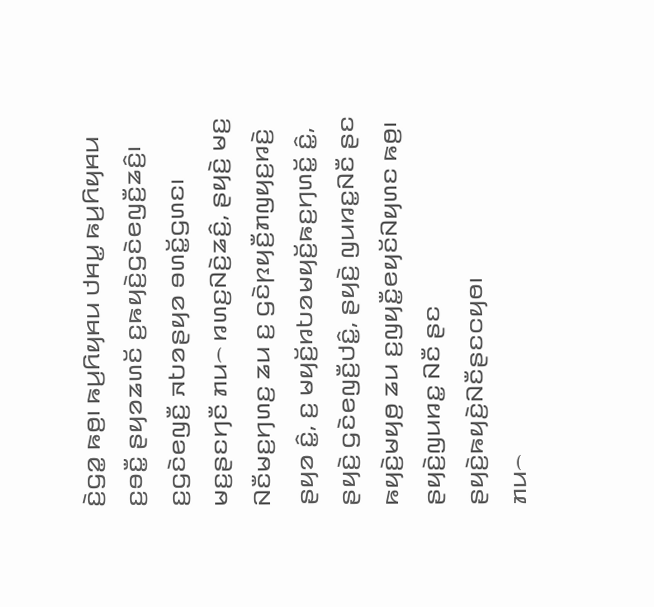ꤢꤧ꤬ꤞꤤ꤭ ꤒꤥ꤬꤯ ꤒꤣ꤬ꤖꤟꤌꤣ ꤓꤌꤣ꤭ ꤒꤣ꤬ꤖꤟꤌꤣ ꤢ꤬ꤋꤢꤪ꤭ ꤔꤟꤤꤘꤛꤢꤩ ꤢ꤬ꤒꤟꤢꤧ꤬ꤞꤢꤧꤕꤜꤢꤪ꤬ꤘꤢꤨ꤬꤯ ꤢ꤬ꤞꤢꤧꤕꤜꤢꤪ꤬ ꤏꤝꤤꤔꤟꤤ ꤋꤛꤢꤩ꤭ꤞꤛꤢ꤯
ꤗꤢ꤬ꤔꤢꤚꤢꤪ ꤊꤣ꤮ ꤙꤛꤢ꤬ꤡꤢꤧ꤬ꤘꤢꤨ꤬, ꤔꤟꤢꤧ꤬ ꤗꤢ꤬ ꤡꤢꤪꤗꤢ꤬ꤚꤛꤢ꤬ ꤘꤣ ꤢ꤬ ꤞꤢꤧꤐꤟꤢꤪ꤬ꤊꤜꤟꤢ꤬ꤙꤢꤧ꤬ ꤔꤟꤤ ꤢꤨ꤭, ꤢ꤬ ꤗꤟꤢꤩ꤬ꤙꤝꤤꤗꤟꤢꤩ꤬ꤒꤢ꤬ꤚꤛꤢꤩ꤭ ꤢꤨ꤭, ꤔꤟꤢꤧ꤬ ꤞꤢꤧꤕꤜꤢꤪ꤬ꤓꤢꤨ꤭, ꤔꤟꤢꤧ꤬ ꤜꤣꤙꤢ꤭ꤡꤢꤪ ꤔꤢ ꤒꤟꤢꤧ꤬ꤗꤟꤥ꤬ ꤘꤣ ꤢ꤬ꤜꤟꤢꤪ꤭ꤕꤟꤢꤩꤡꤟꤛꤢ ꤒꤥ꤬꤯ ꤔꤟꤢꤧ꤬ꤜꤣꤙꤢ꤭ ꤡꤢꤪ ꤔꤢ ꤔꤟꤢꤧ꤬ꤒꤟꤢꤧ꤬ꤡꤢꤪꤔꤢꤍꤟꤥ꤯
ꤊꤣ꤮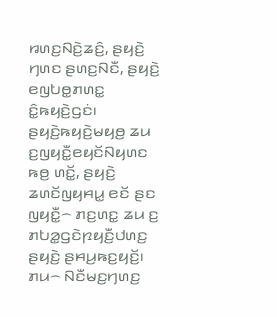ꤙꤛꤢ꤬ꤡꤢꤧ꤬ꤘꤢꤨ꤬, ꤔꤟꤢꤧ꤬ ꤚꤛꤢ ꤔꤛꤢ꤬ꤡꤢꤪ, ꤔꤟꤢꤧ꤬ ꤕꤜꤝꤥ꤭ꤊꤛꤢ꤭ ꤢꤨ꤭ꤒꤟꤢꤧ꤬ꤞꤢꤦ꤯ ꤔꤟꤢꤧ꤬ꤒꤟꤢꤧ꤬ꤗꤟꤥ꤬ ꤘꤣ ꤢ꤬ꤜꤟꤢꤪ꤭ꤕꤟꤢꤩꤡꤟꤛꤢ ꤒꤥ꤬ ꤛꤢꤩ꤭, ꤔꤟꤢꤧ꤬ ꤘꤛꤢꤩꤜꤟꤌꤣ꤭ ꤕꤢꤩ ꤔꤢ ꤜꤟꤢꤪ꤭꤮ ꤊꤢ꤬ꤛꤢ꤭ ꤘꤣ ꤢ꤬ ꤊꤝꤤ꤭ꤞꤢꤧꤐꤟꤢꤪ꤬ꤓꤛꤢ꤬ ꤔꤟꤢꤧ꤬ ꤔꤌꤣ꤬ꤒꤢ꤬ꤟꤢꤩ꤬꤯
ꤊꤣ꤮ ꤡꤢꤪꤗꤢ꤬ꤚꤛꤢ꤬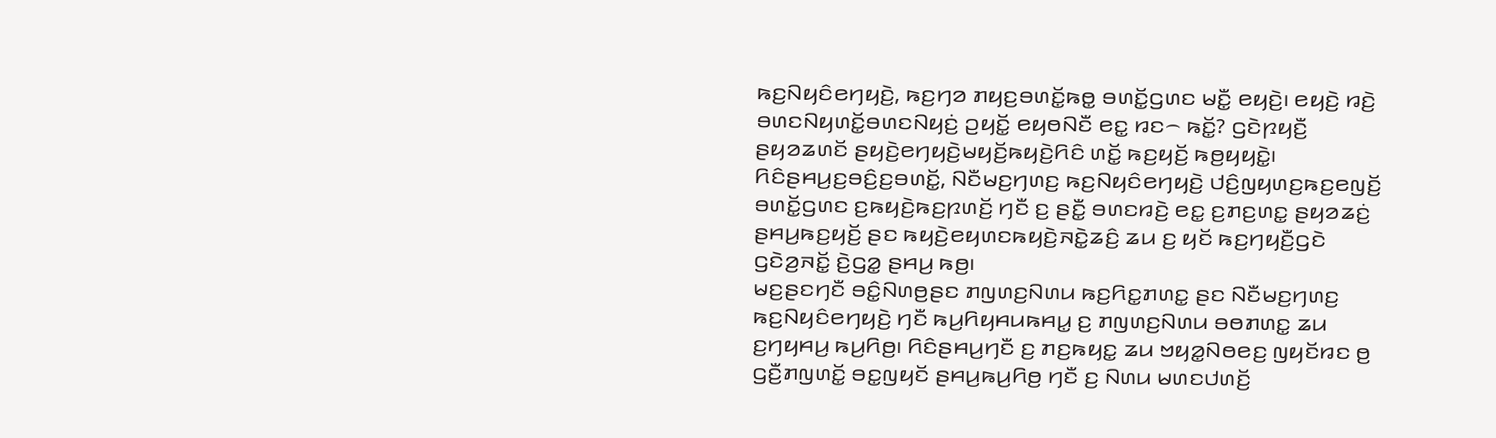ꤒꤢ꤬ꤡꤟꤢꤨꤕꤚꤟꤢꤧ꤬, ꤒꤢ꤬ꤚꤤ ꤊꤟꤢ꤬ꤋꤛꤢꤩ꤭ꤒꤥ꤭ ꤋꤛꤢꤩ꤭ꤞꤛꤢ ꤗꤢꤪ꤭ ꤕꤟꤢꤧ꤬꤯ ꤕꤟꤢꤧ꤬ ꤙꤢꤧ꤬ ꤋꤛꤢꤡꤟꤛꤢꤩ꤭ꤋꤛꤢꤡꤟꤢꤦ꤬ ꤑꤟꤢꤩ꤭ ꤕꤟꤥꤡꤢꤪ ꤕꤢ꤭ ꤙꤢ꤮ ꤒꤢꤩ꤭? ꤞꤢꤧꤐꤟꤢꤪ꤬ ꤔꤟꤤꤘꤛꤢꤩ ꤔꤟꤢꤧ꤬ꤕꤚꤟꤢꤧ꤬ꤗꤟꤢꤩ꤬ꤒꤟꤢꤧ꤬ꤖꤢꤨ ꤛꤢꤩ꤭ ꤒꤢ꤬ꤟꤢꤩ꤬ ꤒꤥ꤬ꤟꤟꤢꤧ꤭꤯
ꤖꤢꤨꤔꤌꤣ꤬ꤢ꤬ꤋꤢꤨ꤬ꤢ꤬ꤋꤛꤢꤩ꤭, ꤡꤢꤪꤗꤢ꤬ꤚꤛꤢ꤬ ꤒꤢ꤬ꤡꤟꤢꤨꤕꤚꤟꤢꤧ꤬ ꤓꤢꤨ꤬ꤜꤟꤛꤢ꤬ꤒꤢ꤬ꤕꤜꤢꤩ꤬ ꤋꤛꤢꤩ꤭ꤞꤛꤢ ꤢ꤬ꤒꤟꤢꤧ꤬ꤒꤢ꤬ꤐꤛꤢꤩ꤬ ꤚꤢꤪ ꤢ꤬ ꤔꤢꤪ꤭ ꤋꤛꤢꤙꤢꤧ꤬ ꤕꤢ꤭ ꤢ꤬ꤊꤢ꤬ꤛꤢ꤭ ꤔꤟꤤꤘꤢꤦ꤬ ꤔꤌꤣ꤬ꤒꤢ꤬ꤟꤢꤩ꤬ ꤔꤢ ꤒꤟꤢꤧ꤬ꤕꤟꤛꤢꤒꤟꤢꤧ꤬ꤏꤢꤧ꤭ꤘꤢꤨ꤬ ꤘꤣ ꤢ꤬ ꤟꤢꤩ ꤒꤢ꤬ꤚꤟꤢꤪ꤬ꤞꤢꤧ ꤞꤢꤧꤤ꤬ꤏꤢꤩ꤭ ꤢꤧ꤬ꤞꤤ꤭ ꤔꤌꤣ꤬ ꤒꤥ꤬꤯
ꤗꤢ꤬ꤔꤢꤚꤢꤪ ꤋꤢꤨ꤭ꤡꤛꤥ꤬ꤔꤢ ꤊꤜꤛꤢ꤬ꤡꤛꤣ ꤒꤢ꤬ꤖꤢ꤭ꤊꤛꤢ꤭ ꤔꤢ ꤡꤢꤪꤗꤢ꤬ꤚꤛꤢ꤬ ꤒꤢ꤬ꤡꤟꤢꤨꤕꤚꤟꤢꤧ꤬ ꤚꤢꤪ ꤒꤣ꤬ꤖꤟꤌꤣꤒꤌꤣ꤭ ꤢ꤬ ꤊꤜꤛꤢ꤬ꤡꤛꤣ ꤋꤥꤊꤛꤢ꤭ ꤘꤣ ꤢ꤬ꤚꤟꤌꤣ꤬ ꤒꤣ꤬ꤖꤥ꤬꤯ ꤖꤢꤨꤔꤌꤣ꤬ꤚꤢꤪ ꤢ꤬ ꤊꤢ꤬ꤒꤟꤢ꤭ ꤘꤣ ꤠꤟꤤ꤭ꤡꤥꤕꤢ꤬ ꤜꤟꤢꤩꤙꤢ ꤥ꤬ ꤞꤢꤪ꤬ꤊꤜꤛꤢꤩ꤭ ꤋꤢ꤭ꤜꤟꤢꤩ ꤔꤌꤣ꤬ꤒꤣ꤬ꤖꤥ꤬ ꤚꤢꤪ ꤢ꤬ ꤡꤛꤣ ꤗꤛꤢꤓꤛꤢꤩ꤬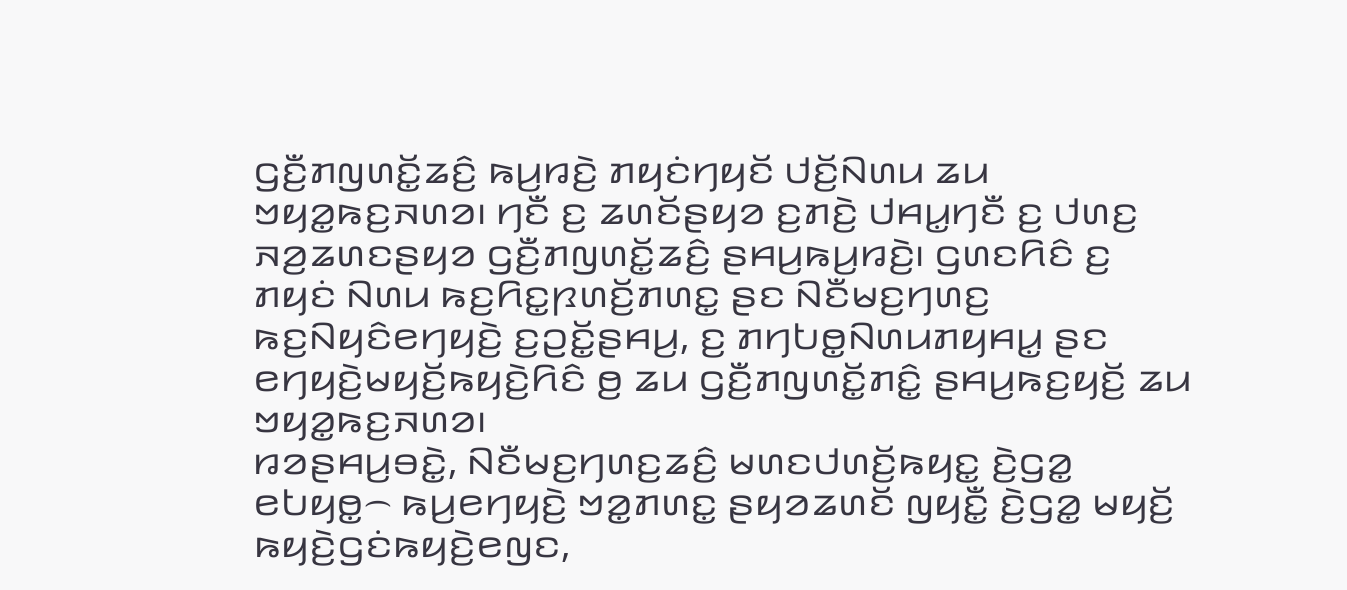ꤞꤢꤪ꤬ꤊꤜꤛꤢꤩ꤭ꤘꤢꤨ꤬ ꤒꤣ꤬ꤙꤢꤧ꤬ ꤊꤟꤢꤦꤚꤟꤢꤩ ꤓꤢꤩ꤬ꤡꤛꤣ ꤘꤣ ꤠꤟꤤ꤭ꤒꤢ꤬ꤏꤛꤤ꤯ ꤚꤢꤪ ꤢ꤬ ꤘꤛꤢꤩꤔꤟꤤ ꤢ꤬ꤊꤢꤧ꤬ ꤓꤌꤣ꤭ꤚꤢꤪ ꤢ꤬ ꤓꤛꤢ꤬ ꤏꤤ꤬ꤘꤛꤢꤔꤟꤤ ꤞꤢꤪ꤬ꤊꤜꤛꤢꤩ꤭ꤘꤢꤨ꤬ ꤔꤌꤣ꤬ꤒꤣ꤬ꤙꤢꤧ꤬꤯ ꤞꤛꤢꤖꤢꤨ ꤢ꤬ ꤊꤟꤢꤦ ꤡꤛꤣ ꤒꤢ꤬ꤖꤢ꤭ꤐꤛꤢꤩ꤬ꤊꤛꤢ꤭ ꤔꤢ ꤡꤢꤪꤗꤢ꤬ꤚꤛꤢ꤬ ꤒꤢ꤬ꤡꤟꤢꤨꤕꤚꤟꤢꤧ꤬ ꤢ꤬ꤑꤢꤩ꤭ꤔꤌꤣ꤬, ꤢ꤬ ꤊꤚꤝꤥ꤭ꤡꤛꤣꤊꤟꤌꤣ꤭ ꤔꤢ ꤕꤚꤟꤢꤧ꤬ꤗꤟꤢꤩ꤬ꤒꤟꤢꤧ꤬ꤖꤢꤨ ꤥ꤬ ꤘꤣ ꤞꤢꤪ꤬ꤊꤜꤛꤢꤩ꤭ꤊꤢꤨ꤭ ꤔꤌꤣ꤬ꤒꤢ꤬ꤟꤢꤩ꤬ ꤘꤣ ꤠꤟꤤ꤭ꤒꤢ꤬ꤏꤛꤤ꤯
ꤙꤤꤔꤌꤣ꤬ꤋꤢꤧ꤭, ꤡꤢꤪꤗꤢ꤬ꤚꤛꤢ꤬ꤘꤢꤨ꤬ ꤗꤛꤢꤓꤛꤢꤩ꤬ꤒꤟꤢ꤭ ꤢꤧ꤬ꤞꤤ꤭ ꤕꤝꤟꤥ꤭꤮ ꤒꤣ꤬ꤕꤚꤟꤢꤧ꤬ ꤠꤤ꤭ꤊꤛꤢ꤭ ꤔꤟꤤꤘꤛꤢꤩ ꤜꤟꤢꤪ꤭ ꤢꤧ꤬ꤞꤤ꤭ ꤗꤟꤢꤩ꤬ ꤒꤟꤢꤧ꤬ꤞꤢꤦꤒꤟꤢꤧ꤬ꤕꤜꤢ,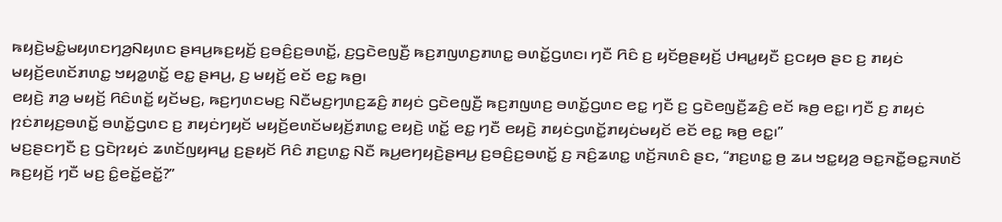ꤒꤟꤢꤧ꤬ꤗꤢꤨ꤭ꤗꤟꤛꤢꤚꤤ꤬ꤡꤟꤛꤢ ꤔꤌꤣ꤬ꤒꤢ꤬ꤟꤢꤩ꤬ ꤢ꤬ꤋꤢꤨ꤬ꤢ꤬ꤋꤛꤢꤩ꤭, ꤢ꤬ꤞꤢꤧꤕꤜꤢꤪ꤬ ꤒꤢ꤬ꤊꤜꤛꤢ꤬ꤊꤛꤢ꤭ ꤋꤛꤢꤩ꤭ꤞꤛꤢ꤯ ꤚꤢꤪ ꤖꤢꤨ ꤢ꤬ ꤟꤢꤩꤥ꤬ꤔꤟꤢꤩ꤬ ꤓꤌꤣ꤭ꤟꤢꤪ ꤢ꤬ꤍꤟꤥ ꤔꤢ ꤢ꤬ ꤊꤟꤢꤦ ꤗꤟꤢꤩ꤬ꤕꤛꤢꤩꤊꤛꤢ꤭ ꤠꤟꤤ꤭ꤛꤢꤩ꤭ ꤕꤢ꤭ ꤔꤌꤣ꤬, ꤢ꤬ ꤗꤟꤢꤩ꤬ ꤕꤢꤩ ꤕꤢ꤭ ꤒꤥ꤬꤯
ꤕꤟꤢꤧ꤬ ꤊꤤ꤬ ꤗꤟꤢꤩ꤬ ꤖꤢꤨꤛꤢꤩ꤭ ꤟꤢꤩꤗꤢ꤬, ꤒꤢ꤬ꤚꤛꤢꤗꤢ꤬ ꤡꤢꤪꤗꤢ꤬ꤚꤛꤢ꤬ꤘꤢꤨ꤬ ꤊꤟꤢꤦ ꤞꤢꤧꤕꤜꤢꤪ꤬ ꤒꤢ꤬ꤊꤜꤛꤢ꤬ ꤋꤛꤢꤩ꤭ꤞꤛꤢ ꤕꤢ꤭ ꤚꤢꤪ ꤢ꤬ ꤞꤢꤧꤕꤜꤢꤪ꤬ꤘꤢꤨ꤬ ꤕꤢꤩ ꤒꤥ꤬ ꤕꤢ꤭꤯ ꤚꤢꤪ ꤢ꤬ ꤊꤟꤢꤦ ꤐꤢꤦꤊꤟꤢ꤬ꤋꤛꤢꤩ꤭ ꤋꤛꤢꤩ꤭ꤞꤛꤢ ꤢ꤬ ꤊꤟꤢꤦꤚꤟꤢꤩ ꤗꤟꤢꤩ꤬ꤕꤛꤢꤩꤗꤟꤢꤩ꤬ꤊꤛꤢ꤭ ꤕꤟꤢꤧ꤬ ꤛꤢꤩ꤭ ꤕꤢ꤭ ꤚꤢꤪ ꤕꤟꤢꤧ꤬ ꤊꤟꤢꤦꤞꤛꤢꤩ꤭ꤊꤟꤢꤦꤗꤟꤢꤩ ꤕꤢꤩ ꤕꤢ꤭ ꤒꤥ꤬ ꤕꤢ꤭꤯”
ꤗꤢ꤬ꤔꤢꤚꤢꤪ ꤢ꤬ ꤞꤢꤧꤐꤟꤢꤦ ꤘꤛꤢꤩꤜꤟꤌꤣ꤭ ꤢ꤬ꤔꤟꤢꤩ ꤖꤢꤨ ꤊꤢ꤬ꤛꤢ꤭ ꤡꤢꤪ ꤒꤣ꤬ꤕꤚꤟꤢꤧ꤬ꤔꤌꤣ꤬ ꤢ꤬ꤋꤢꤨ꤬ꤢ꤬ꤋꤛꤢꤩ꤭ ꤢ꤬ ꤏꤢꤨ꤬ꤘꤛꤢ꤭ ꤛꤢꤩ꤬ꤏꤛꤢꤨ ꤔꤢ, “ꤊꤢ꤬ꤛꤢ꤭ ꤥ꤬ ꤘꤣ ꤠꤢ꤭ꤟꤤ꤬ ꤋꤢ꤭ꤏꤢꤪ꤭ꤋꤢ꤭ꤏꤛꤢꤩ ꤒꤢ꤬ꤟꤢꤩ꤬ ꤚꤢꤪ ꤗꤢ꤬ ꤢꤨ꤭ꤕꤢꤩ꤭ꤕꤢꤩ꤭?”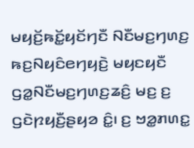ꤗꤟꤢꤩ꤬ꤒꤢꤩ꤭ꤟꤢꤩꤚꤢꤪ ꤡꤢꤪꤗꤢ꤬ꤚꤛꤢ꤬ ꤒꤢ꤬ꤡꤟꤢꤨꤕꤚꤟꤢꤧ꤬ ꤗꤟꤢꤟꤢꤪ ꤞꤤ꤭ꤡꤢꤪꤗꤢ꤬ꤚꤛꤢ꤬ꤘꤢꤨ꤬ ꤗꤢ꤬ ꤢ꤬ ꤞꤢꤧꤐꤟꤢꤪ꤬ꤔꤟꤤ ꤢꤨ꤭꤯ ꤢ꤬ ꤠꤤ꤭ꤊꤛꤢ꤭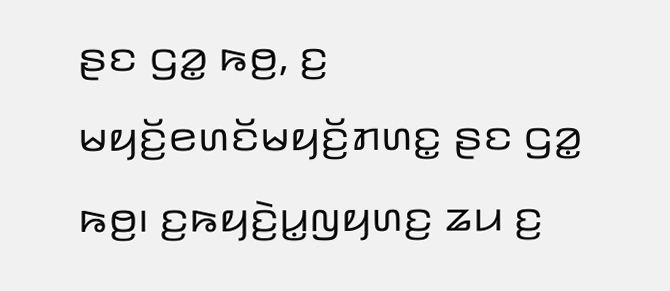ꤔꤢ ꤞꤤ꤭ ꤒꤥ꤬, ꤢ꤬ ꤗꤟꤢꤩ꤬ꤕꤛꤢꤩꤗꤟꤢꤩ꤬ꤊꤛꤢ꤭ ꤔꤢ ꤞꤤ꤭ ꤒꤥ꤬꤯ ꤢ꤬ꤒꤟꤢꤧ꤬ꤣ꤭ꤜꤟꤛꤢ꤬ ꤘꤣ ꤢ꤬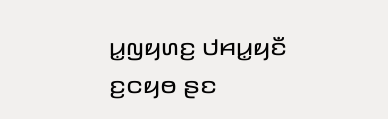ꤣ꤭ꤜꤟꤛꤢ꤬ ꤓꤌꤣ꤭ꤟꤢꤪ ꤢ꤬ꤍꤟꤥ ꤔꤢ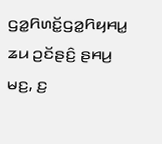ꤞꤤ꤭ꤖꤛꤢꤩ꤭ꤞꤤ꤭ꤖꤟꤌꤣ꤭ ꤘꤣ ꤑꤢꤩꤔꤢꤨ꤬ ꤔꤌꤣ꤬ ꤗꤢ꤬, ꤢ꤬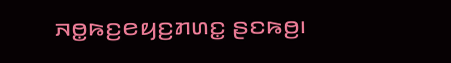ꤏꤥ꤭ꤒꤢ꤬ꤕꤟꤢ꤬ꤊꤛꤢ꤭ ꤔꤢꤒꤥ꤬꤯